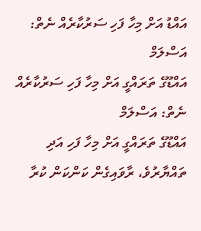އައްޑު އަށް މިހާ ފަހި ސަރުކާރެއް ނެތް: އަސްލަމް
އައްޑޫގެ ތަރައްގީ އަށް މިހާ ފަހި ސަރުކާރެއް ނެތް: އަސްލަމް
އައްޑޫގެ ތަރައްގީ އަށް މިހާ ފަހި އަދި ތައްޔާރުވެ، ރާވައިގެން ކަންކަން ކުރާ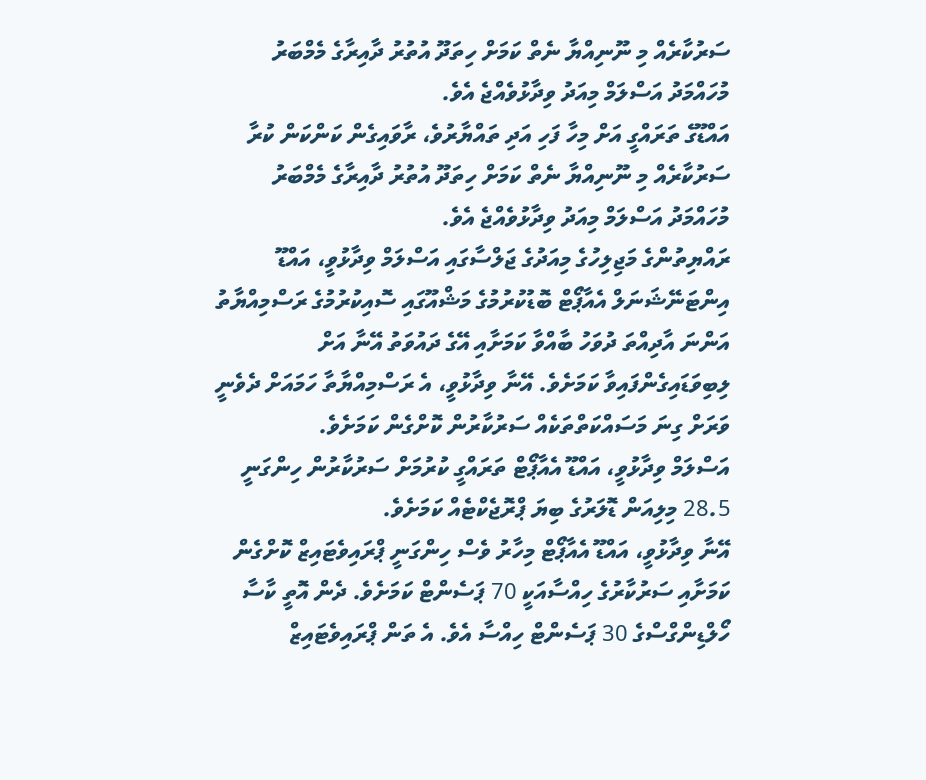ސަރުކާރެއް މި ނޫނިއްޔާ ނެތް ކަމަށް ހިތަދޫ އުތުރު ދާއިރާގެ މެމްބަރު މުހައްމަދު އަސްލަމް މިއަދު ވިދާޅުވެއްޖެ އެވެ.
އައްޑޫގެ ތަރައްގީ އަށް މިހާ ފަހި އަދި ތައްޔާރުވެ، ރާވައިގެން ކަންކަން ކުރާ ސަރުކާރެއް މި ނޫނިއްޔާ ނެތް ކަމަށް ހިތަދޫ އުތުރު ދާއިރާގެ މެމްބަރު މުހައްމަދު އަސްލަމް މިއަދު ވިދާޅުވެއްޖެ އެވެ.
ރައްޔިތުންގެ މަޖިލިހުގެ މިއަދުގެ ޖަލްސާގައި އަސްލަމް ވިދާޅުވީ، އައްޑޫ އިންޓަނޭޝަނަލް އެއާޕޯޓް ބޮޑުކުރުމުގެ މަޝްއޫގައި ސޮއިކުރުމުގެ ރަސްމިއްޔާތު އަންނަ އާދިއްތަ ދުވަހު ބާއްވާ ކަމަށާއި އޭގެ ދައުވަތު އޭނާ އަށް ލިބިވަޑައިގެންފައިވާ ކަމަށެވެ. އޭނާ ވިދާޅުވީ، އެ ރަސްމިއްޔާތާ ހަމައަށް ދެވެނީ ވަރަށް ގިނަ މަސައްކަތްތަކެއް ސަރުކާރުން ކޮށްގެން ކަމަށެވެ.
އަސްލަމް ވިދާޅުވީ، އައްޑޫ އެއާޕޯޓް ތަރައްގީ ކުރުމަށް ސަރުކާރުން ހިންގަނީ 28.5 މިލިއަން ޑޮލަރުގެ ބިޔަ ޕްރޮޖެކްޓެއް ކަމަށެވެ.
އޭނާ ވިދާޅުވީ، އައްޑޫ އެއާޕޯޓް މިހާރު ވެސް ހިންގަނީ ޕްރައިވެޓައިޒް ކޮށްގެން ކަމަށާއި ސަރުކާރުގެ ހިއްސާއަކީ 70 ޕަސެންޓް ކަމަށެވެ. ދެން އޮތީ ކާސާ ހޯލްޑިންގްސްގެ 30 ޕަސެންޓް ހިއްސާ އެވެ. އެ ތަން ޕްރައިވެޓައިޒް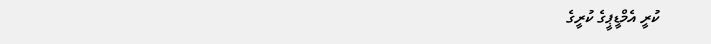ކުރީ އެމްޑީޕީގެ ކުރީގެ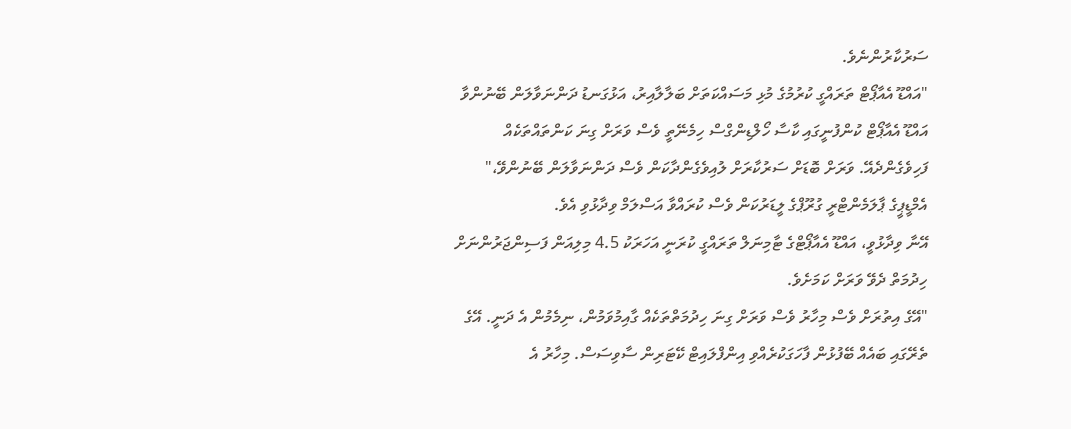ސަރުކާރުންނެވެ.
"އައްޑޫ އެއާޕޯޓް ތަރައްގީ ކުރުމުގެ މުޅި މަސައްކަތަށް ބަލާލާއިރު، އަޅުގަނޑު ދަންނަވާލަން ބޭނުންވާ އައްޑޫ އެއާޕޯޓް ކުންފުނީގައި ކާސާ ހޯލްޑިންގްސް ހިމެނޭތީ ވެސް ވަރަށް ގިނަ ކަންތައްތަކެއް ފަހިވެގެންދެއޭ. ވަރަށް ބޮޑަށް ސަރުކާރަށް ލުއިވެގެންދާކަން ވެސް ދަންނަވާލަން ބޭނުންވޭ،" އެމްޑީޕީގެ ޕާލަމެންޓްރީ ގުރޫޕްގެ ލީޑަރުކަން ވެސް ކުރައްވާ އަސްލަމް ވިދާޅުވި އެވެ.
އޭނާ ވިދާޅުވީ، އައްޑޫ އެއާޕޯޓްގެ ޓާމިނަލް ތަރައްގީ ކުރަނީ އަހަރަކު 4.5 މިލިއަން ފަސިންޖަރުންނަށް ހިދުމަތް ދެވޭ ވަރަށް ކަމަށެވެ.
"އޭގެ އިތުރަށް ވެސް މިހާރު ވެސް ވަރަށް ގިނަ ހިދުމަތްތަކެއް ގާއިމުވަމުން، ނިމެމުން އެ ދަނީ. އޭގެ ތެރޭގައި ބައެއް ބޭފުޅުން ފާހަގަކުރެއްވި އިންފްލައިޓް ކޭޓަރިން ސާވިސަސް. މިހާރު އެ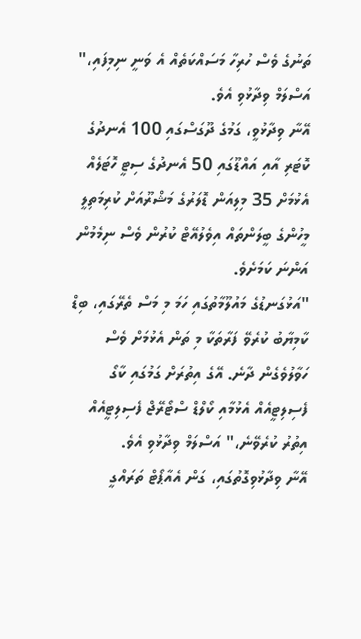ތަނުގެ ވެސް ހުރިހާ މަސައްކަތެއް އެ ވަނީ ނިމިފައި،" އަސްލަމް ވިދާޅުވި އެވެ.
އޭނާ ވިދާޅުވީ، ގަމުގެ ދޫގަސްގައި 100 އެނދުގެ ކޮޓަރި އާއި އައްޑޫގައި 50 އެނދުގެ ސިޓީ ހޮޓަލެއް އެޅުމަށް 35 މިލިއަން ޑޮލަރުގެ މަޝްރޫއަށް ކުރިމަތިލީ މީހުންގެ ބީލަންތައް އިވެލުއޭޓް ކުރުން ވެސް ނިމެމުން އަންނަ ކަމަށެވެ.
"އަޅުގަނޑުގެ މައުލޫމާތުގައި ހަމަ މި މަސް ތެރޭގައި، ބިޑް ކާމިޔާބު ކުރެވޭ ފަރާތަކާ މި ތަން އެޅުމަށް ވެސް ހަވާލުވެގެން ދާނެ. އޭގެ އިތުރަށް ގަމުގައި ކާގޯ ފެސިލިޓީއެއް އެޅުމާއި ކޯލްޑް ސްޓޯރޭޖް ފެސިލިޓީއެއް އިތުރު ކުރެވޭނެ،" އަސްލަމް ވިދާޅުވި އެވެ.
އޭނާ ވިދާޅުވިގޮތުގައި، ގަން އެއާޕޯޓް ތަރައްގީ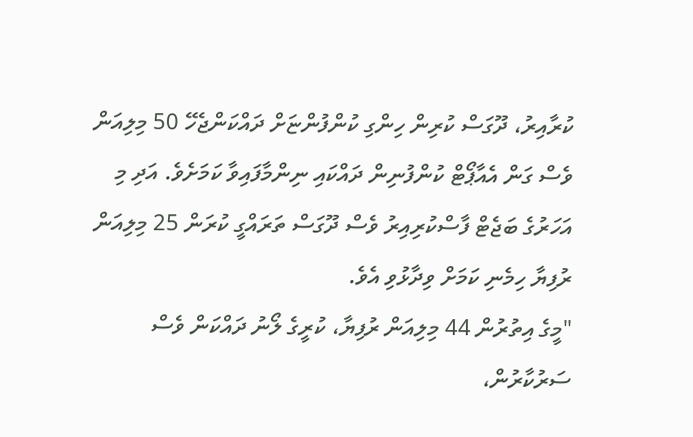ކުރާއިރު، ދޫގަސް ކުރިން ހިންގި ކުންފުންޏަށް ދައްކަންޖެހޭ 50 މިލިއަން ވެސް ގަން އެއާޕޯޓް ކުންފުނިން ދައްކައި ނިންމާފައިވާ ކަމަށެވެ. އަދި މި އަހަރުގެ ބަޖެޓް ފާސްކުރިއިރު ވެސް ދޫގަސް ތަރައްގީ ކުރަން 25 މިލިއަން ރުފިޔާ ހިމެނި ކަމަށް ވިދާޅުވި އެވެ.
"މީގެ އިތުރުން 44 މިލިއަން ރުފިޔާ، ކުރީގެ ލޯނު ދައްކަން ވެސް ސަރުކާރުން،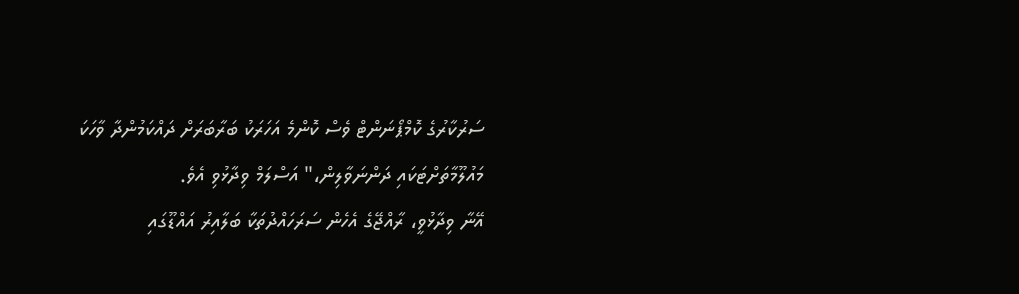ސަރުކާރުގެ ކޮމްޕޯނަންޓް ވެސް ކޮންމެ އަހަރަކު ބަރާބަރަށް ދައްކަމުންދާ ވާހަކަ މައުލޫމާތަށްޓަކައި ދަންނަވާލިން،" އަސްލަމް ވިދާޅުވި އެވެ.
އޭނާ ވިދާޅުވީ، ރާއްޖޭގެ އެހެން ސަރަހައްދުތަކާ ބަލާއިރު އައްޑޫގައި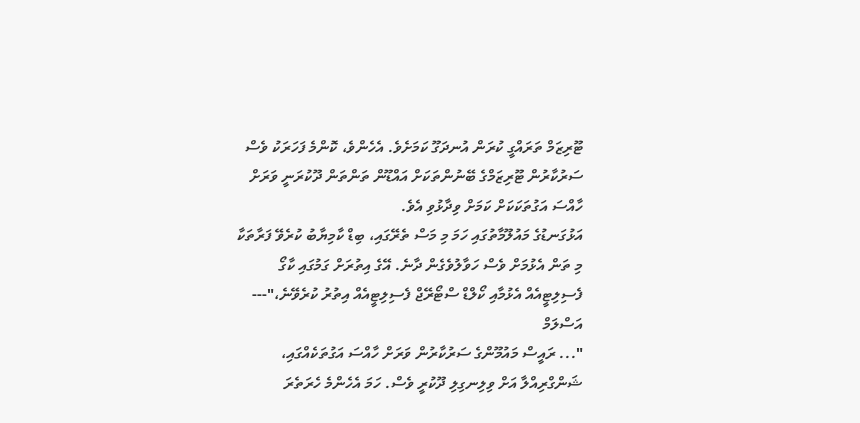ޓޫރިޒަމް ތަރައްގީ ކުރަން އުނދަގޫ ކަމަށެވެ. އެހެންވެ، ކޮންމެ ފަހަރަކު ވެސް ސަރުކާރުން ޓޫރިޒަމްގެ ބޭނުންތަކަށް އައްޑޫން ތަންތަން ދޫކުރަނީ ވަރަށް ހާއްސަ އަގުތަކަކަށް ކަމަށް ވިދާޅުވި އެވެ.
އަޅުގަނޑުގެ މައުލޫމާތުގައި ހަމަ މި މަސް ތެރޭގައި، ބިޑް ކާމިޔާބު ކުރެވޭ ފަރާތަކާ މި ތަން އެޅުމަށް ވެސް ހަވާލުވެގެން ދާނެ. އޭގެ އިތުރަށް ގަމުގައި ކާގޯ ފެސިލިޓީއެއް އެޅުމާއި ކޯލްޑް ސްޓޯރޭޖް ފެސިލިޓީއެއް އިތުރު ކުރެވޭނެ،"--- އަސްލަމް
"... ރައީސް މައުމޫންގެ ސަރުކާރުން ވަރަށް ހާއްސަ އަގުތަކެއްގައި، ޝަންގްރިއްލާ އަށް ވިލިނގިލި ދޫކުރީ ވެސް. ހަމަ އެހެންމެ ހެރަތެރަ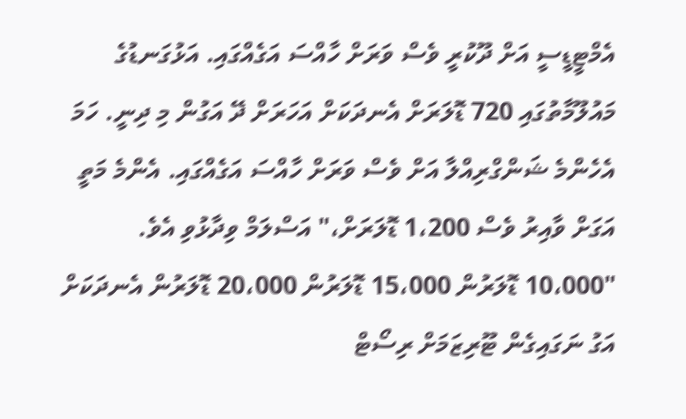އެމްޓީޑީސީ އަށް ދޫކުރީ ވެސް ވަރަށް ހާއްސަ އަގެއްގައި. އަޅުގަނޑުގެ މައުލޫމާތުގައި 720 ޑޮލަރަށް އެނދަކަށް އަހަރަށް ދޭ އަގުން މި ދިނީ. ހަމަ އެހެންމެ ޝަންގްރިއްލާ އަށް ވެސް ވަރަށް ހާއްސަ އަގެއްގައި. އެންމެ މަތީ އަގަށް ވާއިރު ވެސް 1،200 ޑޮލަރަށް،" އަސްލަމް ވިދާޅުވި އެވެ.
"10،000 ޑޮލަރުން 15،000 ޑޮލަރުން 20،000 ޑޮލަރުން އެނދަކަށް އަގު ނަގައިގެން ޓޫރިޒަމަށް ރިސޯޓް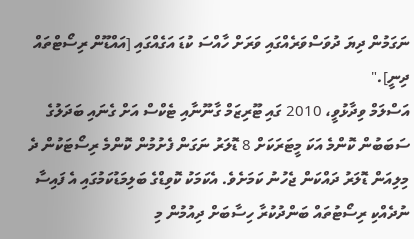ނަގަމުން ދިޔަ ދުވަސްވަރެއްގައި ވަރަށް ހާއްސަ ކުޑަ އަގެއްގައި [އައްޑޫން ރިސޯޓްތައް ދިނީ]."
އަސްލަމް ވިދާޅުވީ، 2010 ގައި ޓޫރިޒަމް ގާނޫނާއި ޓެކްސް އަށް ގެނައި ބަދަލުގެ ސަބަބުން ކޮންމެ އަކަ މީޓަރަކަށް 8 ޑޮލަރު ނަގަން ފެށުމުން ކޮންމެ ރިސޯޓަކުން ދެ މިލިއަން ޑޮލަރު ދައްކަން ޖެހުނު ކަމަށެވެ. އެކަމަކު ކޮވިޑްގެ ބަލިމަޑުކަމުގައި އެ ފައިސާ ނުދެއްކި ރިސޯޓުތައް ބަންދުކުރާ ހިސާބަށް ދިއުމުން މި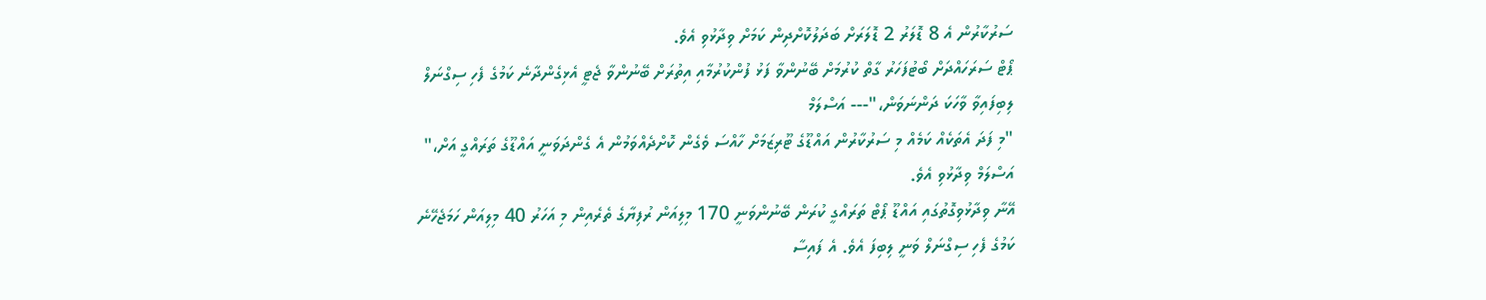ސަރުކާރުން އެ 8 ޑޮލަރު 2 ޑޮލަރަށް ބަދަލުކޮށްދިން ކަމަށް ވިދާޅުވި އެވެ.
ޕޯޓް ސަރަހައްދަށް ބޯޓުފަހަރު ގާތް ކުރުމަށް ބޭނުންވާ ފަޅު ފުންކުރުމާއި އިތުރަށް ބޭނުންވާ ޖެޓީ އެޅިގެންދާނެ ކަމުގެ ފެހި ސިގްނަލް ލިބިފައިވާ ވާހަކަ ދަންނަވަން،"--- އަސްލަމް
"މި ފަދަ އެތަކެއް ކަމެއް މި ސަރުކާރުން އައްޑޫގެ ޓޫރިޒަމަށް ހާއްސަ ވެގެން ކޮށްދެއްވަމުން އެ ގެންދަވަނީ އައްޑޫގެ ތަރައްގީ އަށް،" އަސްލަމް ވިދާޅުވި އެވެ.
އޭނާ ވިދާޅުވިގޮތުގައި އައްޑޫ ޕޯޓް ތަރައްގީ ކުރަން ބޭނުންވަނީ 170 މިލިއަން ރުފިޔާގެ ތެރެއިން މި އަހަރު 40 މިލިއަން ހަމަޖެހޭނެ ކަމުގެ ފެހި ސިގްނަލް ވަނީ ލިބިފަ އެވެ. އެ ފައިސާ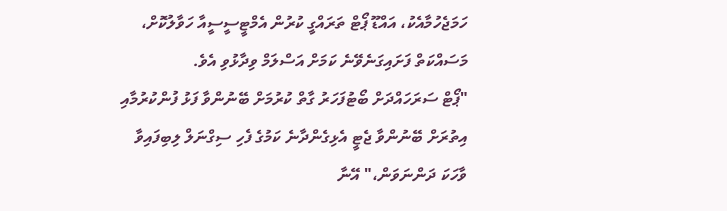ހަމަޖެހުމާއެކު، އައްޑޫ ޕޯޓް ތަރައްގީ ކުރުން އެމްޓީސީސީއާ ހަވާލުކޮށް، މަސައްކަތް ފަށައިގަނެވޭނެ ކަމަށް އަސްލަމް ވިދާޅުވި އެވެ.
"ޕޯޓް ސަރަހައްދަށް ބޯޓުފަހަރު ގާތް ކުރުމަށް ބޭނުންވާ ފަޅު ފުންކުރުމާއި އިތުރަށް ބޭނުންވާ ޖެޓީ އެޅިގެންދާނެ ކަމުގެ ފެހި ސިގްނަލް ލިބިފައިވާ ވާހަކަ ދަންނަވަން،" އޭނާ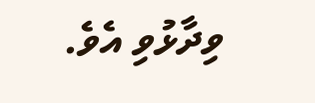ވިދާޅުވި އެވެ.